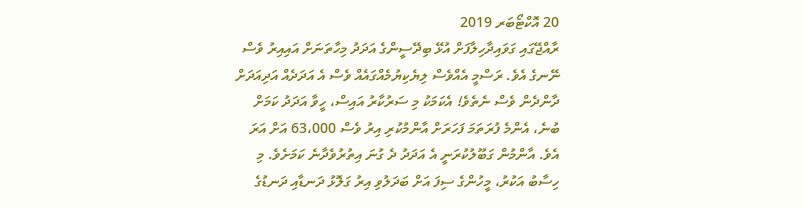20 އޮކްޓޯބަރ 2019
ރާއްޖޭގައި ގަވައިދާހިލާފަށް އުޅޭ ބިދޭސީންގެ އަދަދު މިހާތަނަށް އައިއިރު ވެސް ނޭނގެ އެވެ. ރަސްމީ އެއްވެސް ލިޔެކިޔުމެއްގައެއް ވެސް އެ އަދަދެއް އަދިއަދަށް ދާންދެން ވެސް ނެތެވެ! އެކަމަކު މި ސަރުކާރު އައިސް، ހީވާ އަދަދު ކަމަށް ބުނެ، އެންމެ ފުރަތަމަ ފަހަރަށް އާންމުކުރި އިރު ވެސް 63،000 އަށް އަރަ އެވެ. އާންމުން ގަބޫލުކުރަނީ އެ އަދަދު ދެ ގުނަ އިތުރުވެދާނެ ކަމަށެވެ. މި ހިސާބު އަކުރު، މީހުންގެ ސިފަ އަށް ބަދަލުވި އިރު ގަލޮޅު ދަނޑާއި ދަނޑުގެ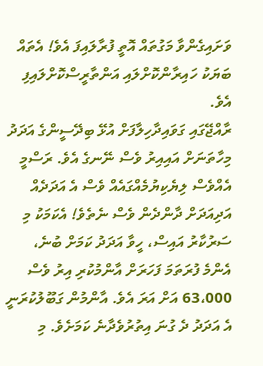ވަށައިގެންވާ މަގުތައް އޮތީ ފުރާލައިފަ އެވެ! އެތައް ބަޔަކު ހައިރާންކޮށްލައި އަންތާރީސްކޮށްލައިފި އެވެ.
ރާއްޖޭގައި ގަވައިދާހިލާފަށް އުޅޭ ބިދޭސީންގެ އަދަދު މިހާތަނަށް އައިއިރު ވެސް ނޭނގެ އެވެ. ރަސްމީ އެއްވެސް ލިޔެކިޔުމެއްގައެއް ވެސް އެ އަދަދެއް އަދިއަދަށް ދާންދެން ވެސް ނެތެވެ! އެކަމަކު މި ސަރުކާރު އައިސް، ހީވާ އަދަދު ކަމަށް ބުނެ، އެންމެ ފުރަތަމަ ފަހަރަށް އާންމުކުރި އިރު ވެސް 63،000 އަށް އަރަ އެވެ. އާންމުން ގަބޫލުކުރަނީ އެ އަދަދު ދެ ގުނަ އިތުރުވެދާނެ ކަމަށެވެ. މި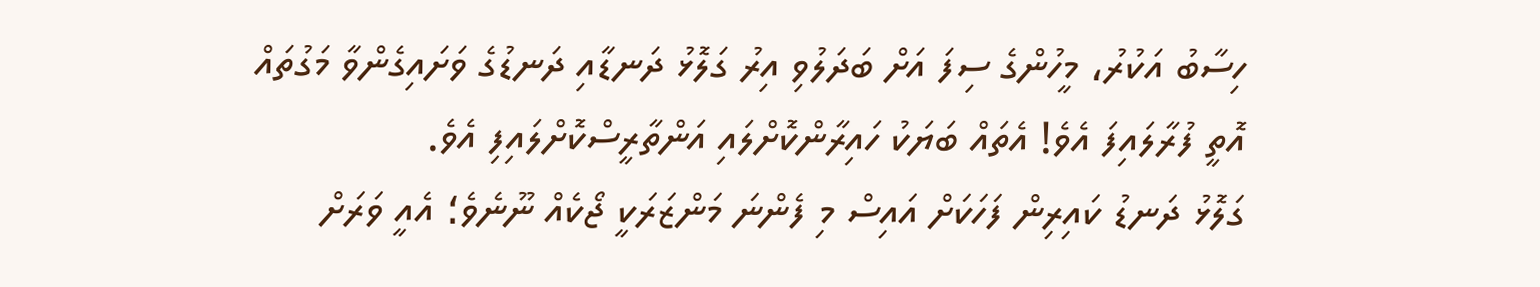ހިސާބު އަކުރު، މީހުންގެ ސިފަ އަށް ބަދަލުވި އިރު ގަލޮޅު ދަނޑާއި ދަނޑުގެ ވަށައިގެންވާ މަގުތައް އޮތީ ފުރާލައިފަ އެވެ! އެތައް ބަޔަކު ހައިރާންކޮށްލައި އަންތާރީސްކޮށްލައިފި އެވެ.
ގަލޮޅު ދަނޑު ކައިރިން ފަހަކަށް އައިސް މި ފެންނަ މަންޒަރަކީ ޖޯކެއް ނޫނެވެ؛ އެއީ ވަރަށް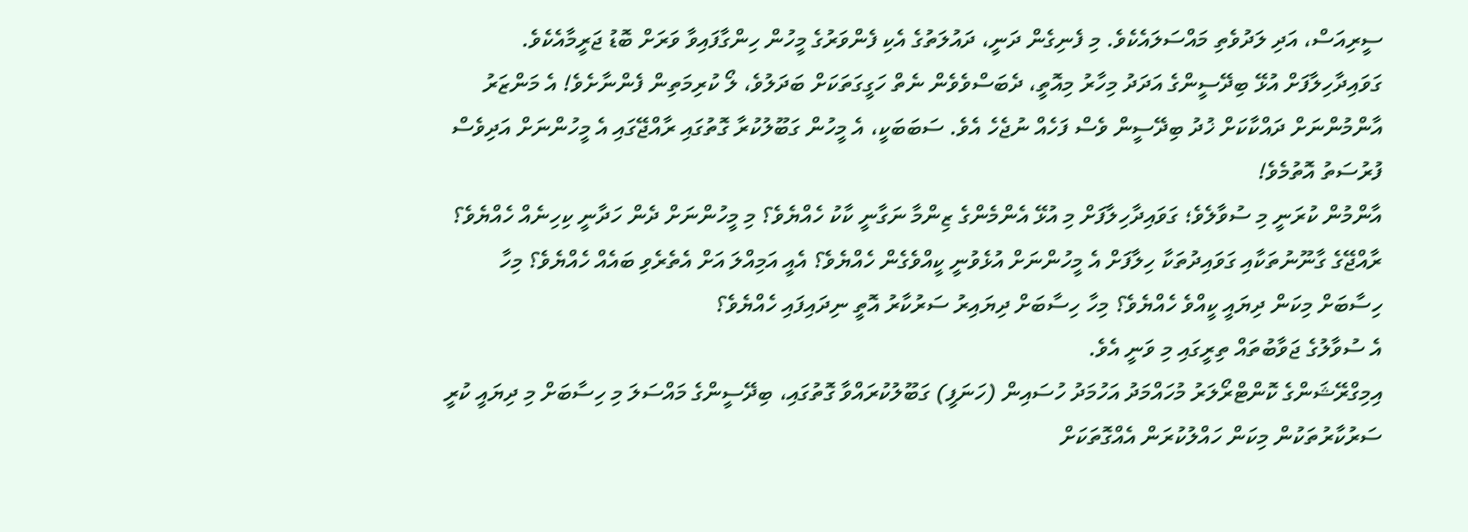ސީރިއަސް، އަދި ލަދުވެތި މައްސަލައެކެވެ. މި ފެނިގެން ދަނީ، ދައުލަތުގެ އެކި ފެންވަރުގެ މީހުން ހިންގާފައިވާ ވަރަށް ބޮޑު ޖަރީމާއެކެވެ. ގަވައިދާހިލާފަށް އުޅޭ ބިދޭސީންގެ އަދަދު މިހާރު މިއޮތީ، ދެބަސްވެވެން ނެތް ހަގީގަތަކަށް ބަދަލުވެ، ލޯ ކުރިމަތިން ފެންނާށެވެ! އެ މަންޒަރު އާންމުންނަށް ދައްކާކަށް ޚުދު ބިދޭސީން ވެސް ފަހެއް ނުޖެހެ އެވެ. ސަބަބަކީ، އެ މީހުން ގަބޫލުކުރާ ގޮތުގައި ރާއްޖޭގައި އެ މީހުންނަށް އަދިވެސް ފުރުސަތު އޮތުމެވެ!
އާންމުން ކުރަނީ މި ސުވާލެވެ؛ ގަވައިދާހިލާފަށް މި އުޅޭ އެންމެންގެ ޒިންމާ ނަގާނީ ކާކު ހެއްޔެވެ؟ މި މީހުންނަށް ދެން ހަދާނީ ކިހިނެއް ހެއްޔެވެ؟ ރާއްޖޭގެ ގާނޫނުތަކާއި ގަވައިދުތަކާ ހިލާފަށް އެ މީހުންނަށް އުޅެވުނީ ކީއްވެގެން ހެއްޔެވެ؟ އެއީ އަމިއްލަ އަށް އެތެރެވި ބައެއް ހެއްޔެވެ؟ މިހާ ހިސާބަށް މިކަން ދިޔައީ ކީއްވެ ހެއްޔެވެ؟ މިހާ ހިސާބަށް ދިޔައިރު ސަރުކާރު އޮތީ ނިދައިފައި ހެއްޔެވެ؟
އެ ސުވާލުގެ ޖަވާބުތައް ތިރީގައި މި ވަނީ އެވެ.
އިމިގްރޭޝަންގެ ކޮންޓްރޯލަރު މުހައްމަދު އަހުމަދު ހުސައިން (ހަނަފީ) ގަބޫލުކުރައްވާ ގޮތުގައި، ބިދޭސީންގެ މައްސަލަ މި ހިސާބަށް މި ދިޔައީ ކުރީ ސަރުކާރުތަކުން މިކަން ހައްލުކުރަން އެއްގޮތަކަށް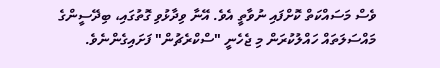ވެސް މަސައްކަތް ކޮށްފައި ނުވާތީ އެވެ. އޭނާ ވިދާޅުވި ގޮތުގައި، ބިދޭސީންގެ މައްސަލަތައް ހައްލުކުރަން މި ޖެހެނީ "ސްކްރެޗުން" ފަށައިގެންނެވެ.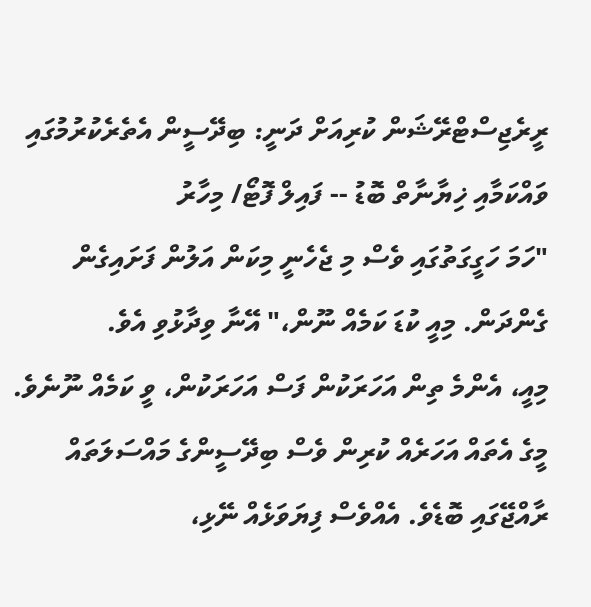ރީރެޖިސްޓްރޭޝަން ކުރިއަށް ދަނީ: ބިދޭސީން އެތެރެކުރުމުގައި ވައްކަމާއި ޚިޔާނާތް ބޮޑު -- ފައިލް ފޮޓޯ/ މިހާރު
"ހަމަ ހަގީގަތުގައި ވެސް މި ޖެހެނީ މިކަން އަލުން ފަށައިގެން ގެންދަން. މިއީ ކުޑަ ކަމެއް ނޫން،" އޭނާ ވިދާޅުވި އެވެ.
މިއީ، އެންމެ ތިން އަހަރަކުން ފަސް އަހަރަކުން، ވީ ކަމެއް ނޫނެވެ. މީގެ އެތައް އަހަރެއް ކުރިން ވެސް ބިދޭސީންގެ މައްސަލަތައް ރާއްޖޭގައި ބޮޑެވެ. އެއްވެސް ފިޔަވަޅެއް ނޭޅި،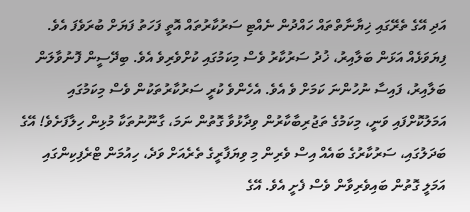އަދި އޭގެ ތެރޭގައި ޚިޔާނާތްތައް ހައްދުން ނެއްޓި ސަރުކާރުތައް އޮތީ ފަހަތު ފަޔަށް ބުރަވެފަ އެވެ. ފިޔަވަޅެއް އަޅަން ބަލާއިރު، ޚުދު ސަރުކާރު ވެސް މިކަމުގައި ކުށްވެރިވެ އެވެ. ބިދޭސީން ފޮނުވާލަން ބަލާއިރު، ފައިސާ ނުހުންނަ ކަމަށް ވެ އެވެ. އެހެންވެ ކުރީ ސަރުކާރުތަކުން ވެސް މިކަމުގައި އަމަލުކޮށްފައި ވަނީ، މިކަމުގެ ތަޖުރިބާކާރުން ވިދާޅުވާ ގޮތުން ނަމަ، ގާނޫނުތަކާ މުޅިން ހިލާފަށެވެ! އޭގެ ބަދަލުގައި، ސަރުކާރުގެ ބައެއް އިސް ވެރިން މި ވިޔަފާރީގެ ތެރެއަށް ވަދެ، ހިއުމަން ޓްރެފިކިންގައި އަމަލީ ގޮތުން ބައިވެރިވާން ވެސް ފެށީ އެވެ. އޭގެ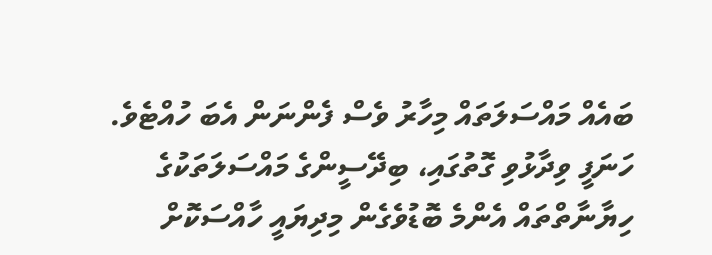ބައެއް މައްސަލަތައް މިހާރު ވެސް ފެންނަން އެބަ ހުއްޓެވެ.
ހަނަފީ ވިދާޅުވި ގޮތުގައި، ބިދޭސީންގެ މައްސަލަތަކުގެ ހިޔާނާތްތައް އެންމެ ބޮޑުވެގެން މިދިޔައީ ހާއްސަކޮށް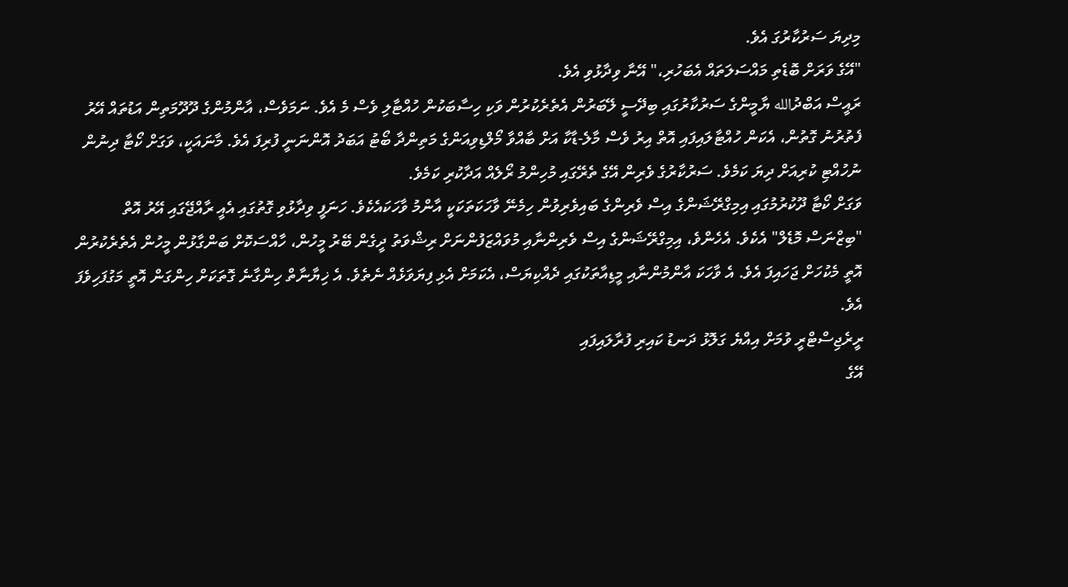މިދިޔަ ސަރުކާރުގަ އެވެ.
"އޭގެ ވަރަށް ބޮޑެތި މައްސަލަތައް އެބަހުރި،" އޭނާ ވިދާޅުވި އެވެ.
ރައީސް އަބްދުالله ޔާމީންގެ ސަރުކާރުގައި ބިދޭސީ ލޭބަރުން އެތެރެކުރުން ވަކި ހިސާބަކުން ހުއްޓާލި ވެސް މެ އެވެ. ނަމަވެސް، އާންމުންގެ ދޫދޫމަތިން އަޑުތައް އޭރު ފެތުރުނު ގޮތުން، އެކަން ހުއްޓާލައިފައި އޮތް އިރު ވެސް މާލެ-ޑާކާ އަށް ބާއްވާ މޯލްޑިވިއަންގެ މަތިންދާ ބޯޓު އަބަދު އޮންނަނީ ފުރިފަ އެވެ. މާނައަކީ، ވަގަށް ކޯޓާ ދިނުން ނުހުއްޓި ކުރިއަށް ދިޔަ ކަމެވެ. ސަރުކާރުގެ ވެރިން އޭގެ ތެރޭގައި މުހިންމު ރޯލެއް އަދާކުރި ކަމެވެ.
ވަގަށް ކޯޓާ ދޫކުރުމުގައި އިމިގްރޭޝަންގެ އިސް ވެރިންގެ ބައިވެރިވުން ހިމެނޭ ވާހަކަތަކަކީ އާންމު ވާހަކައެކެވެ. ހަނަފީ ވިދާޅުވި ގޮތުގައި އެއީ ރާއްޖޭގައި އޭރު އޮތް "ބިޒްނަސް މޮޑެލް" އެކެވެ. އެހެންވެ، އިމިގްރޭޝަންގެ އިސް ވެރިންނާއި މުވައްޒަފުންނަށް ރިޝްވަތު ދީގެން ބޭރު މީހުން، ހާއްސަކޮށް ބަންގާޅުން މީހުން އެތެރެކުރުން އޮތީ މެކުހަށް ޖަހައިފަ އެވެ. އެ ވާހަކަ އާންމުންނާއި މީޑިއާތަކުގައި ދެއްކިޔަސް، އެކަމަށް އެޅި ފިޔަވަޅެއް ނެތެވެ. އެ ޚިޔާނާތް ހިންގާނެ ގޮތަކަށް ހިންގަން އޮތީ މަގުފަހިވެފަ އެވެ.
ރީރެޖިސްޓްރީ ވުމަށް އިއްޔެ ގަލޮޅު ދަނޑު ކައިރި ފުރާލައިފައި
އޭގެ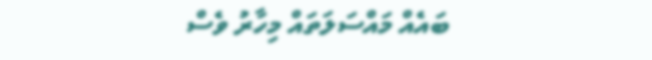ބައެއް މައްސަލަތައް މިހާރު ވެސް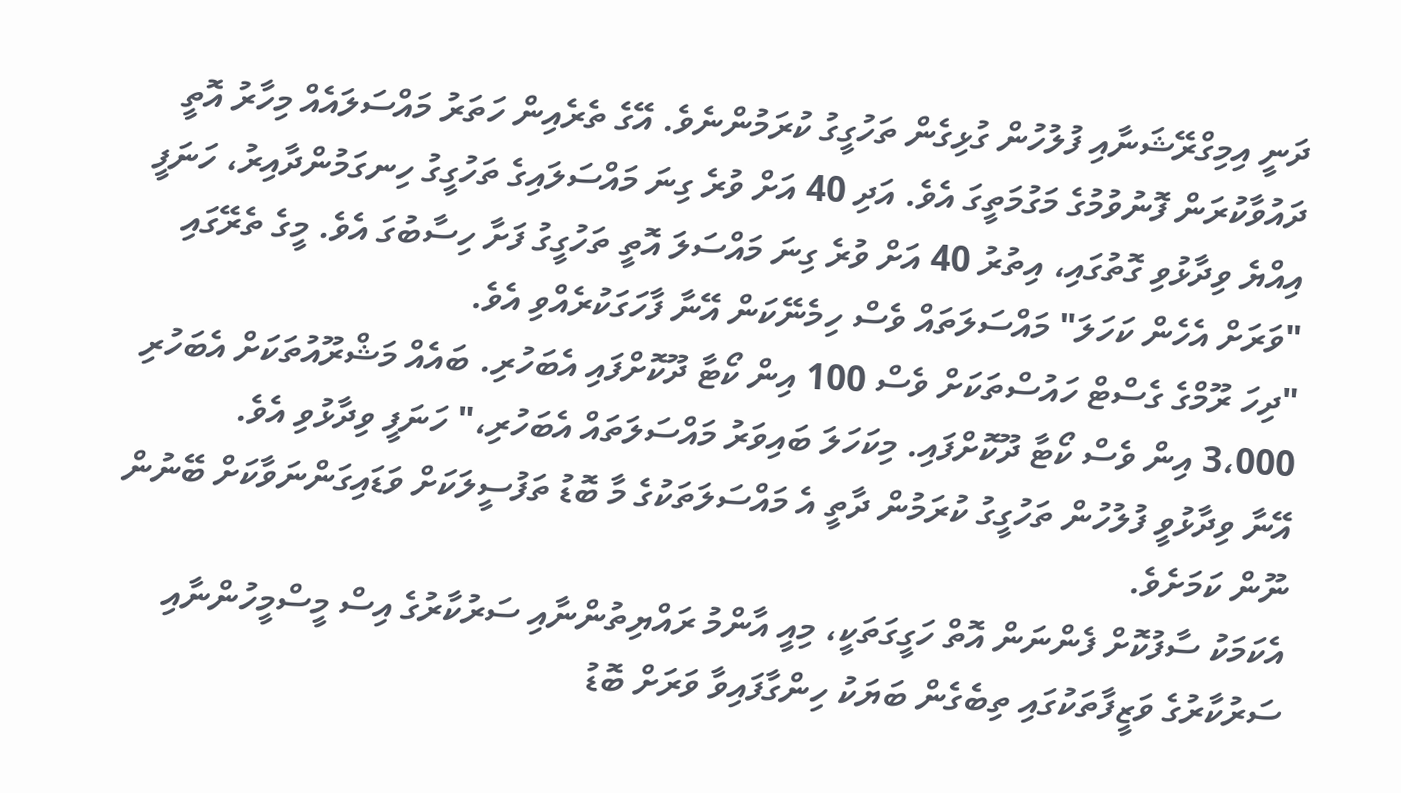ދަނީ އިމިގްރޭޝަނާއި ފުލުހުން ގުޅިގެން ތަހުގީގު ކުރަމުންނެވެ. އޭގެ ތެރެއިން ހަތަރު މައްސަލައެއް މިހާރު އޮތީ ދައުވާކުރަން ފޮނުވުމުގެ މަގުމަތީގަ އެވެ. އަދި 40 އަށް ވުރެ ގިނަ މައްސަލައިގެ ތަހުގީގު ހިނގަމުންދާއިރު، ހަނަފީ އިއްޔެ ވިދާޅުވި ގޮތުގައި، އިތުރު 40 އަށް ވުރެ ގިނަ މައްސަލަ އޮތީ ތަހުގީގު ފަށާ ހިސާބުގަ އެވެ. މީގެ ތެރޭގައި "ވަރަށް އެހެން ކަހަލަ" މައްސަލަތައް ވެސް ހިމެނޭކަން އޭނާ ފާހަގަކުރެއްވި އެވެ.
"ދިހަ ރޫމްގެ ގެސްޓް ހައުސްތަކަށް ވެސް 100 އިން ކޯޓާ ދޫކޮށްފައި އެބަހުރި. ބައެއް މަޝްރޫއުތަކަށް އެބަހުރި 3،000 އިން ވެސް ކޯޓާ ދޫކޮށްފައި. މިކަހަލަ ބައިވަރު މައްސަލަތައް އެބަހުރި،" ހަނަފީ ވިދާޅުވި އެވެ.
އޭނާ ވިދާޅުވީ ފުލުހުން ތަހުގީގު ކުރަމުން ދާތީ އެ މައްސަލަތަކުގެ މާ ބޮޑު ތަފުސީލަކަށް ވަޑައިގަންނަވާކަށް ބޭނުން ނޫން ކަމަށެވެ.
އެކަމަކު ސާފުކޮށް ފެންނަން އޮތް ހަގީގަތަކީ، މިއީ އާންމު ރައްޔިތުންނާއި ސަރުކާރުގެ އިސް މީސްމީހުންނާއި ސަރުކާރުގެ ވަޒީފާތަކުގައި ތިބެގެން ބަޔަކު ހިންގާފައިވާ ވަރަށް ބޮޑު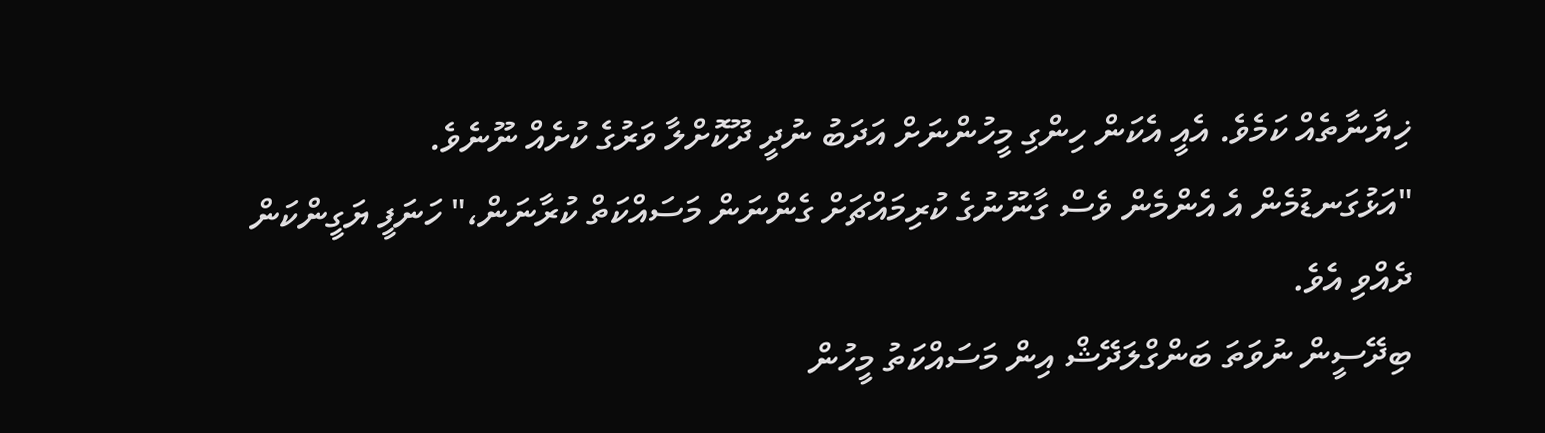ޚިޔާނާތެއް ކަމެވެ. އެއީ އެކަން ހިންގި މީހުންނަށް އަދަބު ނުދީ ދޫކޮށްލާ ވަރުގެ ކުށެއް ނޫނެވެ.
"އަޅުގަނޑުމެން އެ އެންމެން ވެސް ގާނޫނުގެ ކުރިމައްޗަށް ގެންނަން މަސައްކަތް ކުރާނަން،" ހަނަފީ ޔަގީންކަން ދެއްވި އެވެ.
ބިދޭސީން ނުވަތަ ބަންގްލަދޭޝް އިން މަސައްކަތު މީހުން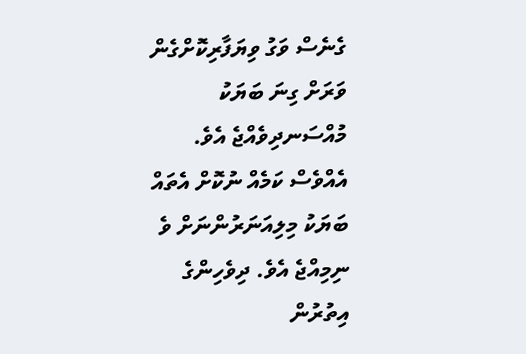ގެނެސް ވަގު ވިޔަފާރިކޮށްގެން ވަރަށް ގިނަ ބަޔަކު މުއްސަނދިވެއްޖެ އެވެ. އެއްވެސް ކަމެއް ނުކޮށް އެތައް ބަޔަކު މިލިއަނަރުންނަށް ވެ ނިމިއްޖެ އެވެ. ދިވެހިންގެ އިތުރުން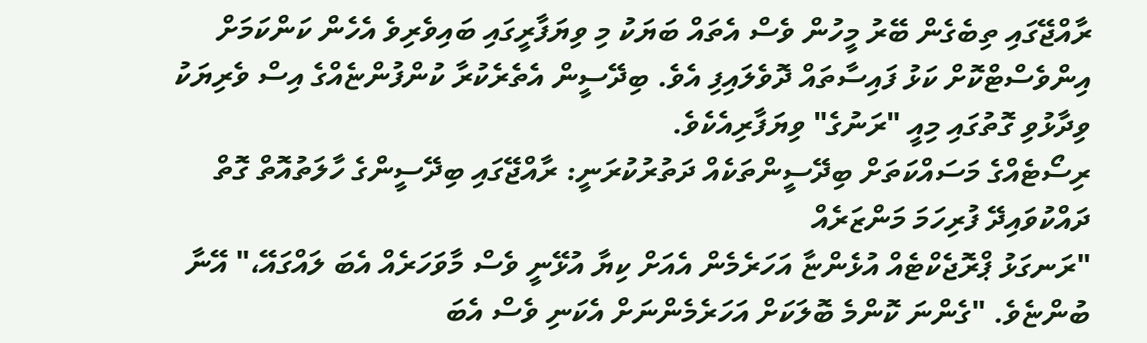ރާއްޖޭގައި ތިބެގެން ބޭރު މީހުން ވެސް އެތައް ބަޔަކު މި ވިޔަފާރީގައި ބައިވެރިވެ އެހެން ކަންކަމަށް އިންވެސްޓްކޮށް ކަޅު ފައިސާތައް ދޮވެލައިފި އެވެ. ބިދޭސީން އެތެރެކުރާ ކުންފުންޏެއްގެ އިސް ވެރިޔަކު ވިދާޅުވި ގޮތުގައި މިއީ "ރަނުގެ" ވިޔަފާރިއެކެވެ.
ރިސޯޓެއްގެ މަސައްކަތަށް ބިދޭސީންތަކެއް ދަތުރުކުރަނީ: ރާއްޖޭގައި ބިދޭސީންގެ ހާލަތުއޮތް ގޮތް ދައްކުވައިދޭ ފުރިހަމަ މަންޒަރެއް
"ރަނގަޅު ޕްރޮޖެކްޓެއް އުޅެންޏާ އަހަރެމެން އެއަށް ކިޔާ އުޅޭނީ ވެސް މާވަހަރެއް އެބަ ލައްގައޭ،" އޭނާ ބުންޏެވެ. "ގެންނަ ކޮންމެ ބޮލަކަށް އަހަރެމެންނަށް އެކަނި ވެސް އެބަ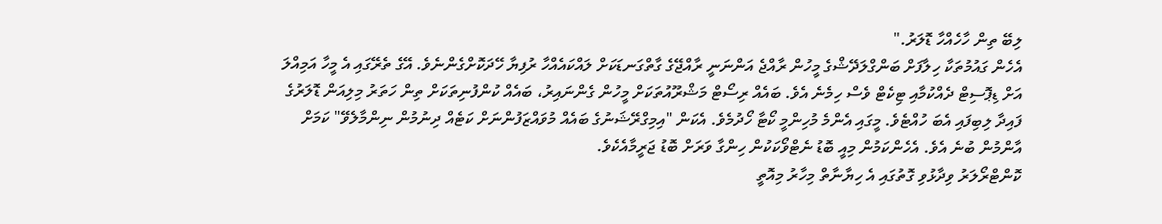ލިބޭ ތިން ހާހެއްހާ ޑޮލަރު."
އެހެން ގައުމުތަކާ ހިލާފަށް ބަންގްލަދޭޝްގެ މީހުން ރާއްޖެ އަންނަނީ ރާއްޖޭގެ ގާތްގަނޑަކަށް ލައްކައެއްހާ ރުފިޔާ ހޭދަކޮށްގެންނެވެ. އޭގެ ތެރޭގައި އެ މީހާ އަމިއްލަ އަށް ޑިޕޮސިޓް ދެއްކުމާއި ޓިކެޓް ވެސް ހިމެނެ އެވެ. ބައެއް ރިސޯޓް މަޝްރޫއުތަކަށް މީހުން ގެންނައިރު، ބައެއް ކުންފުނިތަކަށް ތިން ހަތަރު މިލިއަން ޑޮލަރުގެ ފައިދާ ލިބިފައި އެބަ ހުއްޓެވެ. މީގައި އެންމެ މުހިންމީ ކޯޓާ ހޯދުމެވެ. އެކަން "އިމިގްރޭޝަނުގެ ބައެއް މުވައްޒަފުންނަށް ކަޓެއް ދިނުމުން ނިންމާލެވޭ" ކަމަށް އާންމުން ބުނެ އެވެ. އެހެންކަމުން މިއީ ބޮޑު ނެޓްވޯކަކުން ހިންގާ ވަރަށް ބޮޑު ޖަރީމާއެކެވެ.
ކޮންޓްރޯލަރު ވިދާޅުވި ގޮތުގައި އެ ހިޔާނާތް މިހާރު މިއޮތީ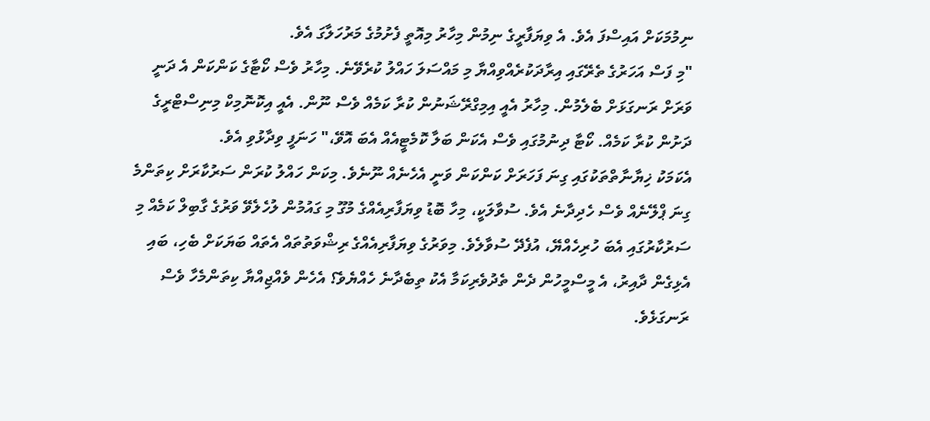ނިމުމަކަށް އައިސްފަ އެވެ. އެ ވިޔަފާރީގެ ނިމުން މިހާރު މިއޮތީ ފެށުމުގެ މަރުހަލާގަ އެވެ.
"މި ފަސް އަހަރުގެ ތެރޭގައި އިރާދަކުރެއްވިއްޔާ މި މައްސަލަ ހައްލު ކުރެވޭނެ. މިހާރު ވެސް ކޯޓާގެ ކަންކަން އެ ދަނީ ވަރަށް ރަނގަޅަށް ބެލެމުން. މިހާރު އެއީ އިމިގްރޭޝަނުން ކުރާ ކަމެއް ވެސް ނޫން. އެއީ އިކޮނޮމިކް މިނިސްޓްރީގެ ދަށުން ކުރާ ކަމެއް. ކޯޓާ ދިނުމުގައި ވެސް އެކަން ބަލާ ކޮމެޓީއެއް އެބަ އޮވޭ،" ހަނަފީ ވިދާޅުވި އެވެ.
އެކަމަކު ޚިޔާނާތްތަކުގައި ގިނަ ފަހަރަށް ކަންކަން ވަނީ އެހެނެއް ނޫނެވެ. މިކަން ހައްލު ކުރަން ސަރުކާރަށް ކިތަންމެ ގިނަ ޕްލޭނެއް ވެސް ހެދިދާނެ އެވެ. ސުވާލަކީ، މިހާ ބޮޑު ވިޔަފާރިއެއްގެ މުގޫ މި ގައުމުން ލުހެލެވޭ ވަރުގެ ގާބިލް ކަމެއް މި ސަރުކާރުގައި އެބަ ހުރިހެއްޔޭ، އުފެދޭ ސުވާލެވެ. މިވަރުގެ ވިޔަފާރިއެއްގެ ރިޝްވަތުތައް އެތައް ބަޔަކަށް ބެހި، ބައި އެޅިގެން ދާއިރު، އެ މީސްމީހުން ދެން ތެދުވެރިކަމާ އެކު ތިބެދާނެ ހެއްޔެވެ؟ އެހެން ވެއްޖިއްޔާ ކިތަންމެހާ ވެސް ރަނގަޅެވެ.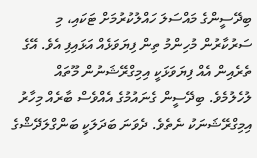ބިދޭސީންގެ މައްސަލަ ހައްލުކުރުމަށް ޓަކައި، މި ސަރުކާރުން މުހިންމު ތިން ފިޔަވަޅެއް އަޅައިފި އެވެ. އޭގެ ތެރެއިން އެއް ފިޔަވަޅަކީ އިމިގްރޭޝަނުން މޫތައް ލުހެލުމެވެ. ބިދޭސީން ގެނައުމުގެ އެއްވެސް ބާރެއް މިހާރު އިމިގްރޭޝަނަކު ނެތެވެ. ދެވަނަ ބަދަލަކީ ބަންގްލަދޭޝްގެ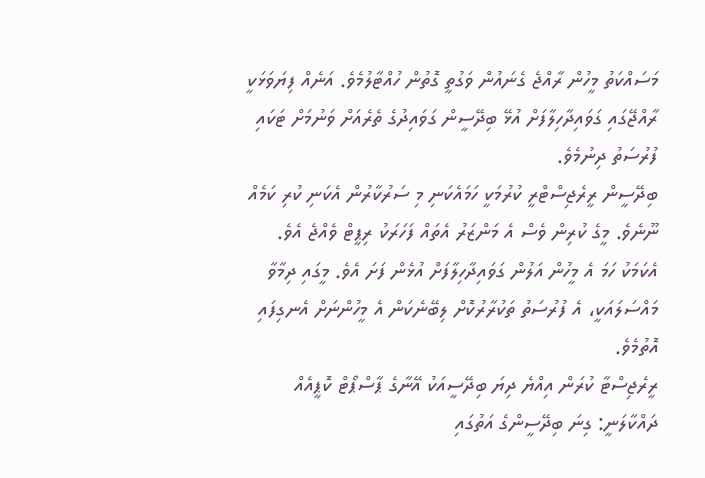މަސައްކަތު މީހުން ރާއްޖެ ގެނައުން ވަގުތީ ގޮތުން ހުއްޓާލުމެވެ. އަނެއް ފިޔަވަޅަކީ ރާއްޖޭގައި ގަވައިދާހިލާފަށް އުޅޭ ބިދޭސީން ގަވައިދުގެ ތެރެއަށް ވަނުމަށް ޓަކައި ފުރުސަތު ދިނުމެވެ.
ބިދޭސީން ރީރެޖިސްޓްރީ ކުރުމަކީ ހަމައެކަނި މި ސަރުކާރުން އެކަނި ކުރި ކަމެއް ނޫނެވެ. މީގެ ކުރިން ވެސް އެ މަންޒަރު އެތައް ފަހަރަކު ރިޕީޓް ވެއްޖެ އެވެ. އެކަމަކު ހަމަ އެ މީހުން އަލުން ގަވައިދާހިލާފަށް އުޅެން ފަށަ އެވެ. މީގައި ދިމާވާ މައްސަލައަކީ، އެ ފުރުސަތު ތަކުރާރުކޮށް ލިބޭނެކަން އެ މީހުންނަށް އެނގިފައި އޮތުމެވެ.
ރީރެޖިސްޓާ ކުރަން އިއްޔެ ދިޔަ ބިދޭސީއަކު އޭނާގެ ޕާސްޕޯޓް ކޮޕީއެއް ދައްކާލަނީ: ގިނަ ބިދޭސީންގެ އަތުގައި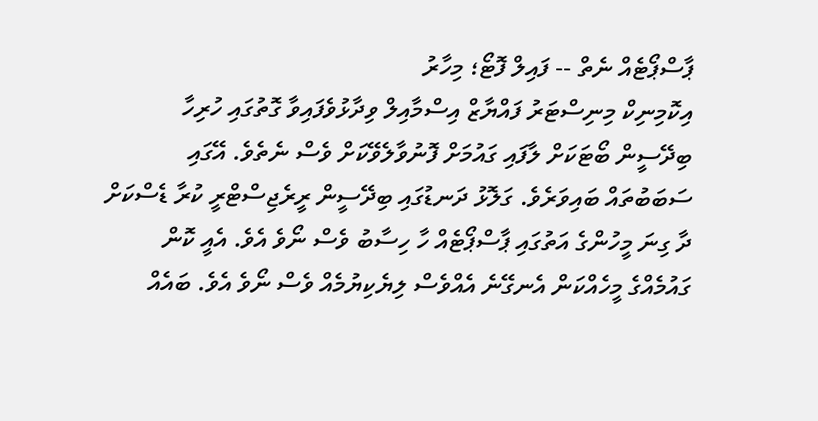ޕާސްޕޯޓެއް ނެތް -- ފައިލް ފޮޓޯ؛ މިހާރު
އިކޮމިނިކް މިނިސްޓަރު ފައްޔާޒް އިސްމާއިލް ވިދާޅުވެފައިވާ ގޮތުގައި ހުރިހާ ބިދޭސީން ބޯޓަކަށް ލާފައި ގައުމަށް ފޮނުވާލެވޭކަށް ވެސް ނެތެވެ. އޭގައި ސަބަބުތައް ބައިވަރެވެ. ގަލޮޅު ދަނޑުގައި ބިދޭސީން ރީރެޖިސްޓްރީ ކުރާ ޑެސްކަށް ދާ ގިނަ މީހުންގެ އަތުގައި ޕާސްޕޯޓެއް ހާ ހިސާބު ވެސް ނޯވެ އެވެ. އެއީ ކޮން ގައުމެއްގެ މީހެއްކަން އެނގޭނެ އެއްވެސް ލިޔެކިޔުމެއް ވެސް ނޯވެ އެވެ. ބައެއް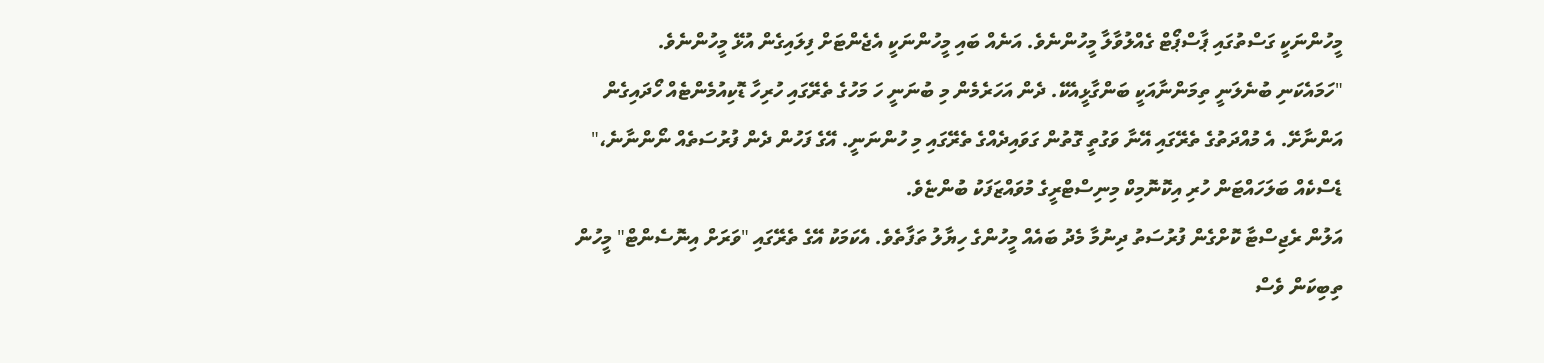މީހުންނަކީ ގަސްތުގައި ޕާސްޕޯޓް ގެއްލުވާލާ މީހުންނެވެ. އަނެއް ބައި މީހުންނަކީ އެޖެންޓަށް ފިލައިގެން އުޅޭ މީހުންނެވެ.
"ހަމައެކަނި ބުނެލަނީ ތިމަންނާއަކީ ބަންގާޅީއެކޭ. ދެން އަހަރެމެން މި ބުނަނީ ހަ މަހުގެ ތެރޭގައި ހުރިހާ ޑޮކިއުމެންޓެއް ހޯދައިގެން އަންނާށޭ. އެ މުއްދަތުގެ ތެރޭގައި އޭނާ ވަގުތީ ގޮތުން ގަވައިދެއްގެ ތެރޭގައި މި ހުންނަނީ. އޭގެ ފަހުން ދެން ފުރުސަތެއް ނޯންނާނެ،" ޑެސްކެއް ބަލަހައްޓަން ހުރި އިކޮނޮމިކް މިނިސްޓްރީގެ މުވައްޒަފަކު ބުންޏެވެ.
އަލުން ރެޖިސްޓާ ކޮށްގެން ފުރުސަތު ދިނުމާ މެދު ބައެއް މީހުންގެ ހިޔާލު ތަފާތެވެ. އެކަމަކު އޭގެ ތެރޭގައި "ވަރަށް އިނޮސެންޓް" މީހުން ތިބިކަން ވެސް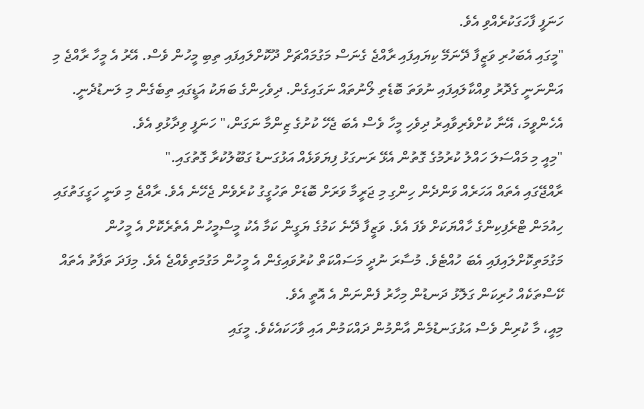ހަނަފީ ފާހަގަކުރެއްވި އެވެ.
"މީގައި އެބަހުރި ވަޒީފާ ދޭނަމޭ ކިޔައިފައި ރާއްޖެ ގެނަސް މަގުމައްޗަށް ދޫކޮށްލައިފައި ތިބި މީހުން ވެސް. އޭރު އެ މީހާ ރާއްޖެ މި އަންނަނީ ގެދޮރު ވިއްކާލައިފައި ނުވަތަ ބޮޑެތި ލޯނުތައް ނަގައިގެން. ދިވެހިންގެ ބަޔަކު އަޑީގައި ތިބެގެން މި ލަނޑުދެނީ. އެހެންވީމަ، އޭނާ ކުށްވެރިވާއިރު ދިވެހި މީހާ ވެސް އެބަ ޖެހޭ ކުށުގެ ޒިންމާ ނަގަން،" ހަނަފީ ވިދާޅުވި އެވެ.
"މިއީ މި މައްސަލަ ހައްލު ކުރުމުގެ ގޮތުން އެޅޭ ރަނގަޅު ފިޔަވަޅެއް އަޅުގަނޑު ގަބޫލުކުރާ ގޮތުގައި."
ރާއްޖޭގައި އެތައް އަހަރެއް ވަންދެން ހިންގި މި ޖަރީމާ ވަރަށް ބޮޑަށް ތަހުގީގު ކުރެވެން ޖެހޭނެ އެވެ. ރާއްޖެ މި ވަނީ ހަގީގަތުގައި ހިއުމަން ޓްރެފިކިންގެ ހާއްޔަކަށް ވެފަ އެވެ. ވަޒީފާ ދޭނެ ކަމުގެ ޔަގީން ކަމާ އެކު މީސްމީހުން އެތެރެކޮށް އެ މީހުން މަގުމަތިކޮށްލައިފައި އެބަ ހުއްޓެވެ. މުސާރަ ނުދީ މަސައްކަތް ކުރުވައިގެން އެ މީހުން މަގުމަތިވެއްޖެ އެވެ. މިފަދަ ތަފާތު އެތައް ކޭސްތަކެއް ހުރިކަން ގަލޮޅު ދަނޑުން މިހާރު ފެންނަން އެ އޮތީ އެވެ.
މިއީ، މާ ކުރިން ވެސް އަޅުގަނޑުމެން އާންމުން ދައްކަމުން އައި ވާހަކައެކެވެ. މީގައި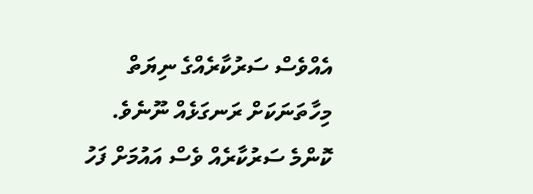އެއްވެސް ސަރުކާރެއްގެ ނިޔަތް މިހާތަނަކަށް ރަނގަޅެއް ނޫނެވެ. ކޮންމެ ސަރުކާރެއް ވެސް އައުމަށް ފަހު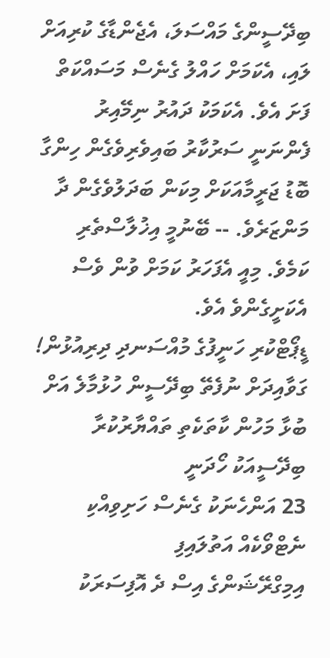ބިދޭސީންގެ މައްސަލަ، އެޖެންޑާގެ ކުރިއަށް ލައި، އެކަމަށް ހައްލު ގެނެސް މަސައްކަތް ފަށަ އެވެ. އެކަމަކު ދައުރު ނިމޭއިރު ފެންނަނީ ސަރުކާރު ބައިވެރިވެގެން ހިންގާ ބޮޑު ޖަރީމާއަކަށް މިކަން ބަދަލުވެގެން ދާ މަންޒަރެވެ. -- ބޭނުމީ އިޚުލާސްތެރި ކަމެވެ. މިއީ އެފަހަރު ކަމަށް ވުން ވެސް އެކަށީގެންވެ އެވެ.
ޑީޕޯޓްކުރި ހަނީފުގެ މުއްސަނދި ދިރިއުޅުން!
ގަވާއިދަށް ނުފެތޭ ބިދޭސީން ހުޅުމާލެ އަށް
ބުޅާ މަހުން ކާތަކެތި ތައްޔާރުކުރާ ބިދޭސީއަކު ހޯދަނީ
23 އަންހެނަކު ގެނެސް ހަށިވިއްކި ނެޓްވޯކެއް އަތުލައިފި
އިމިގްރޭޝަންގެ އިސް ދެ އޮފިސަރަކު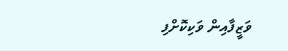ވަޒީފާއިން ވަކިކޮށްފި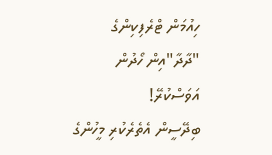ހިއުމަން ޓްރެފިކިންގެ "ދާދާ"އިން ހޯދުން އަވަސްކުރޭ!
ބިދޭސީން އެތެރެކުރި މީހުންގެ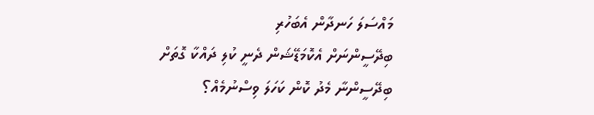މައްސަލަ ހަނދާން އެބަހުރި
ބިދޭސީންނަށް އެކޮމަޑޭޝަން ދެނީ ކުލި ދައްކާ ގޮތަށް
ބިދޭސީންނާ މެދު ކޮން ކަހަލަ ވިސްނުމެއް؟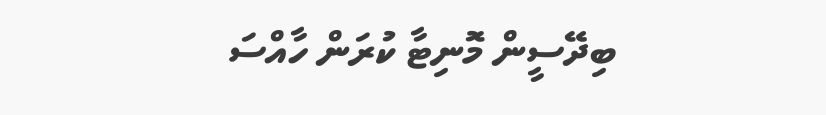ބިދޭސީން މޮނިޓާ ކުރަން ހާއްސަ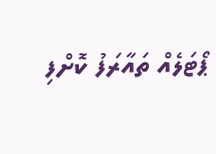ޕޯޓަލެއް ތައާރަފު ކޮށްފި